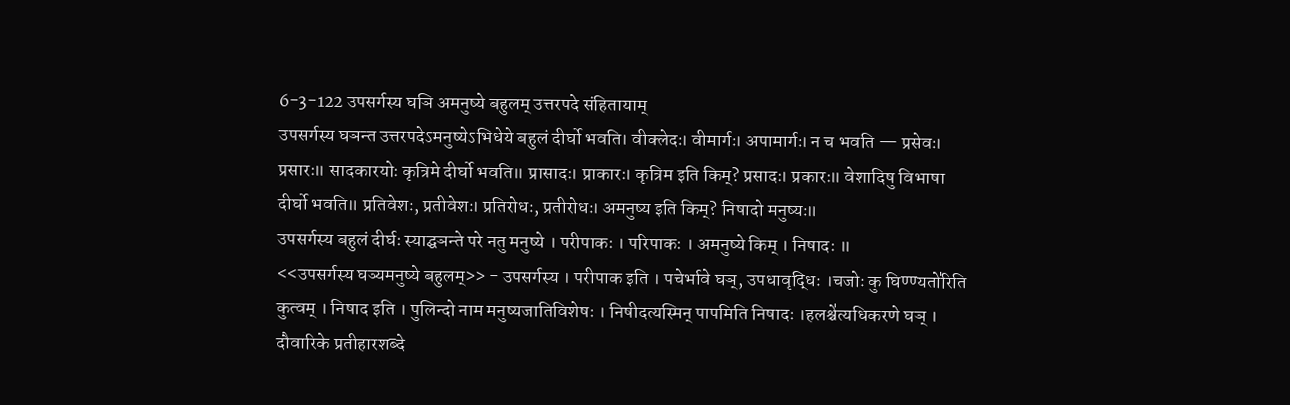6-3-122 उपसर्गस्य घञि अमनुष्ये बहुलम् उत्तरपदे संहितायाम्
उपसर्गस्य घञन्त उत्तरपदेऽमनुष्येऽभिधेये बहुलं दीर्घो भवति। वीक्लेदः। वीमार्गः। अपामार्गः। न च भवति — प्रसेवः। प्रसारः॥ सादकारयोः कृत्रिमे दीर्घो भवति॥ प्रासादः। प्राकारः। कृत्रिम इति किम्? प्रसादः। प्रकारः॥ वेशादिषु विभाषा दीर्घो भवति॥ प्रतिवेशः, प्रतीवेशः। प्रतिरोधः, प्रतीरोधः। अमनुष्य इति किम्? निषादो मनुष्यः॥
उपसर्गस्य बहुलं दीर्घः स्याद्घञन्ते परे नतु मनुष्ये । परीपाकः । परिपाकः । अमनुष्ये किम् । निषादः ॥
<<उपसर्गस्य घञ्यमनुष्ये बहुलम्>> - उपसर्गस्य । परीपाक इति । पचेर्भावे घञ्, उपधावृद्धिः ।चजोः कु घिण्ण्यतो॑रिति कुत्वम् । निषाद इति । पुलिन्दो नाम मनुष्यजातिविशेषः । निषीदत्यस्मिन् पापमिति निषादः ।हलश्चे॑त्यधिकरणे घञ् । दौवारिके प्रतीहारशब्दे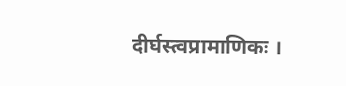दीर्घस्त्वप्रामाणिकः ।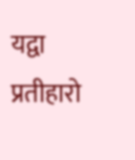यद्वा प्रतीहारो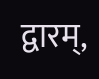द्वारम्,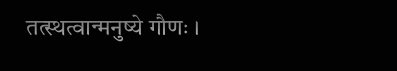तत्स्थत्वान्मनुष्ये गौणः ।